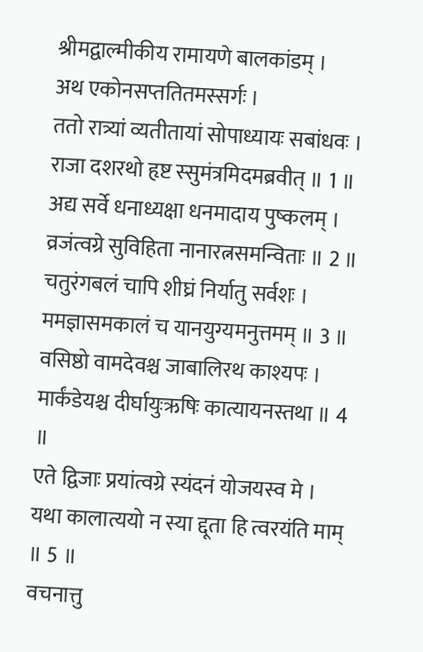श्रीमद्वाल्मीकीय रामायणे बालकांडम् ।
अथ एकोनसप्ततितमस्सर्गः ।
ततो रात्र्यां व्यतीतायां सोपाध्यायः सबांधवः ।
राजा दशरथो हृष्ट स्सुमंत्रमिदमब्रवीत् ॥ 1 ॥
अद्य सर्वे धनाध्यक्षा धनमादाय पुष्कलम् ।
व्रजंत्वग्रे सुविहिता नानारत्नसमन्विताः ॥ 2 ॥
चतुरंगबलं चापि शीघ्रं निर्यातु सर्वशः ।
ममज्ञासमकालं च यानयुग्यमनुत्तमम् ॥ 3 ॥
वसिष्ठो वामदेवश्च जाबालिरथ काश्यपः ।
मार्कंडेयश्च दीर्घायुःऋषिः कात्यायनस्तथा ॥ 4 ॥
एते द्विजाः प्रयांत्वग्रे स्यंदनं योजयस्व मे ।
यथा कालात्ययो न स्या द्दूता हि त्वरयंति माम् ॥ 5 ॥
वचनात्तु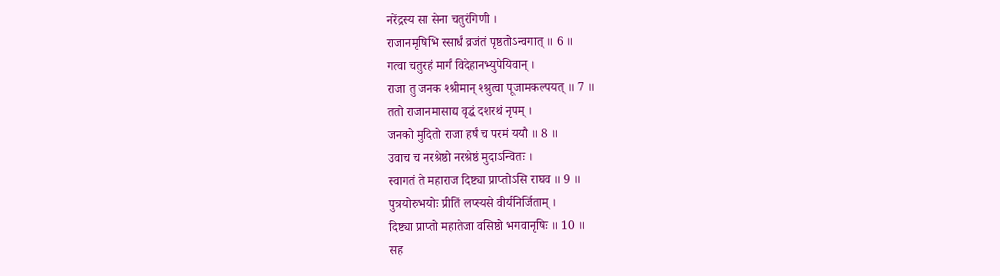नरेंद्रस्य सा सेना चतुरंगिणी ।
राजानमृषिभि स्सार्धं व्रजंतं पृष्ठतोऽन्वगात् ॥ 6 ॥
गत्वा चतुरहं मार्गं विदेहानभ्युपेयिवान् ।
राजा तु जनक श्श्रीमान् श्श्रुत्वा पूजामकल्पयत् ॥ 7 ॥
ततो राजानमासाद्य वृद्धं दशरथं नृपम् ।
जनको मुदितो राजा हर्षं च परमं ययौ ॥ 8 ॥
उवाच च नरश्रेष्ठो नरश्रेष्ठं मुदाऽन्वितः ।
स्वागतं ते महाराज दिष्ट्या प्राप्तोऽसि राघव ॥ 9 ॥
पुत्रयोरुभयोः प्रीतिं लप्स्यसे वीर्यनिर्जिताम् ।
दिष्ट्या प्राप्तो महातेजा वसिष्ठो भगवानृषिः ॥ 10 ॥
सह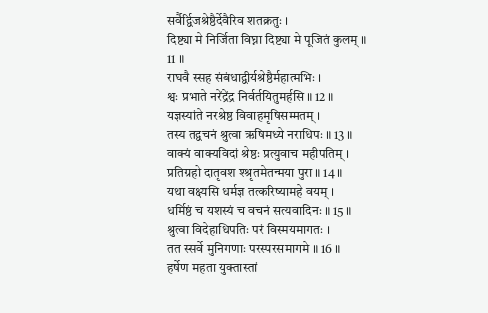सर्वैर्द्विजश्रेष्ठैर्देवैरिव शतक्रतुः ।
दिष्ट्या मे निर्जिता विघ्ना दिष्ट्या मे पूजितं कुलम् ॥ 11 ॥
राघवै स्सह संबंधाद्वीर्यश्रेष्ठैर्महात्मभिः ।
श्वः प्रभाते नरेंद्रेंद्र निर्वर्तयितुमर्हसि ॥ 12 ॥
यज्ञस्यांते नरश्रेष्ठ विवाहमृषिसम्मतम् ।
तस्य तद्वचनं श्रुत्वा ऋषिमध्ये नराधिपः ॥ 13 ॥
वाक्यं वाक्यविदां श्रेष्ठः प्रत्युवाच महीपतिम् ।
प्रतिग्रहो दातृवश श्श्रृतमेतन्मया पुरा ॥ 14 ॥
यथा वक्ष्यसि धर्मज्ञ तत्करिष्यामहे वयम् ।
धर्मिष्ठं च यशस्यं च वचनं सत्यवादिनः ॥ 15 ॥
श्रुत्वा विदेहाधिपतिः परं विस्मयमागतः ।
तत स्सर्वे मुनिगणाः परस्परसमागमे ॥ 16 ॥
हर्षेण महता युक्तास्तां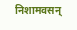निशामवसन्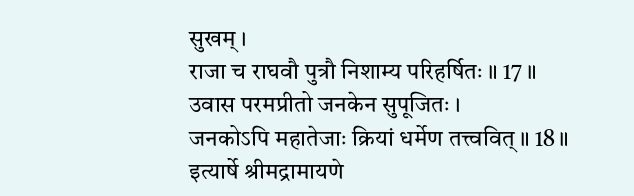सुखम् ।
राजा च राघवौ पुत्रौ निशाम्य परिहर्षितः ॥ 17 ॥
उवास परमप्रीतो जनकेन सुपूजितः ।
जनकोऽपि महातेजाः क्रियां धर्मेण तत्त्ववित् ॥ 18 ॥
इत्यार्षे श्रीमद्रामायणे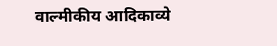वाल्मीकीय आदिकाव्ये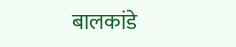बालकांडे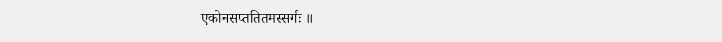एकोनसप्ततितमस्सर्गः ॥